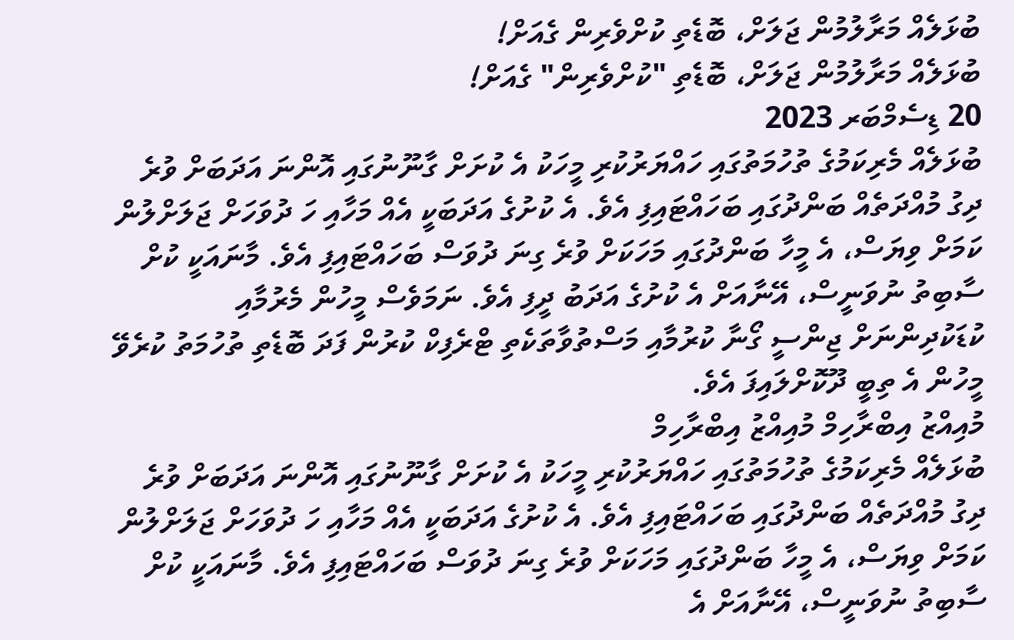ބުޅަލެއް މަރާލުމުން ޖަލަށް، ބޮޑެތި ކުށްވެރިން ގެއަށް!
ބުޅަލެއް މަރާލުމުން ޖަލަށް، ބޮޑެތި "ކުށްވެރިން" ގެއަށް!
20 ޑިސެމްބަރ 2023
ބުޅަލެއް މެރިކަމުގެ ތުހުމަތުގައި ހައްޔަރުކުރި މީހަކު އެ ކުށަށް ގާނޫނުގައި އޮންނަ އަދަބަށް ވުރެ ދިގު މުއްދަތެއް ބަންދުގައި ބަހައްޓައިފި އެވެ. އެ ކުށުގެ އަދަބަކީ އެއް މަހާއި ހަ ދުވަހަށް ޖަލަށްލުން ކަމަށް ވިޔަސް، އެ މީހާ ބަންދުގައި މަހަކަށް ވުރެ ގިނަ ދުވަސް ބަހައްޓައިފި އެވެ. މާނައަކީ ކުށް ސާބިތު ނުވަނީސް، އޭނާއަށް އެ ކުށުގެ އަދަބު ދީފި އެވެ. ނަމަވެސް މީހުން މެރުމާއި ކުޑަކުދިންނަށް ޖިންސީ ގޯނާ ކުރުމާއި މަސްތުވާތަކެތި ޓްރެފިކް ކުރުން ފަދަ ބޮޑެތި ތުހުމަތު ކުރެވޭ މީހުން އެ ތިބީ ދޫކޮށްލައިފަ އެވެ.
މުއިއްޒު އިބްރާހިމް މުއިއްޒު އިބްރާހިމް
ބުޅަލެއް މެރިކަމުގެ ތުހުމަތުގައި ހައްޔަރުކުރި މީހަކު އެ ކުށަށް ގާނޫނުގައި އޮންނަ އަދަބަށް ވުރެ ދިގު މުއްދަތެއް ބަންދުގައި ބަހައްޓައިފި އެވެ. އެ ކުށުގެ އަދަބަކީ އެއް މަހާއި ހަ ދުވަހަށް ޖަލަށްލުން ކަމަށް ވިޔަސް، އެ މީހާ ބަންދުގައި މަހަކަށް ވުރެ ގިނަ ދުވަސް ބަހައްޓައިފި އެވެ. މާނައަކީ ކުށް ސާބިތު ނުވަނީސް، އޭނާއަށް އެ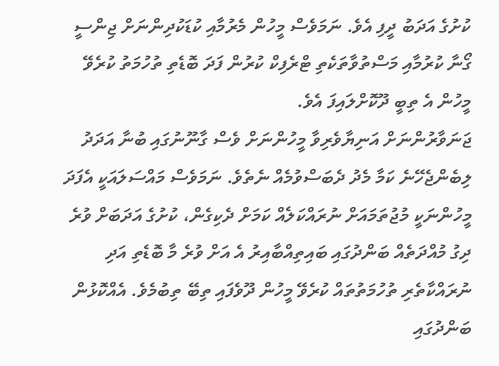ކުށުގެ އަދަބު ދީފި އެވެ. ނަމަވެސް މީހުން މެރުމާއި ކުޑަކުދިންނަށް ޖިންސީ ގޯނާ ކުރުމާއި މަސްތުވާތަކެތި ޓްރެފިކް ކުރުން ފަދަ ބޮޑެތި ތުހުމަތު ކުރެވޭ މީހުން އެ ތިބީ ދޫކޮށްލައިފަ އެވެ.
ޖަނަވާރުންނަށް އަނިޔާވެރިވާ މީހުންނަށް ވެސް ގާނޫނުގައި ބުނާ އަދަދު ލިބެންޖެހޭނެ ކަމާ މެދު ދެބަސްވުމެއް ނެތެވެ. ނަމަވެސް މައްސަލައަކީ އެފަދަ މީހުންނަކީ މުޖުތަމައަށް ނުރައްކަލެއް ކަމަށް ދެކިގެން، ކުށުގެ އަދަބަށް ވުރެ ދިގު މުއްދަތެއް ބަންދުގައި ބައިތިއްބާއިރު އެ އަށް ވުރެ މާ ބޮޑެތި އަދި ނުރައްކާތެރި ތުހުމަތުތައް ކުރެވޭ މީހުން ދޫވެފައި ތިބޭ ތިބުމެވެ. އެއްކޮޅުން ބަންދުގައި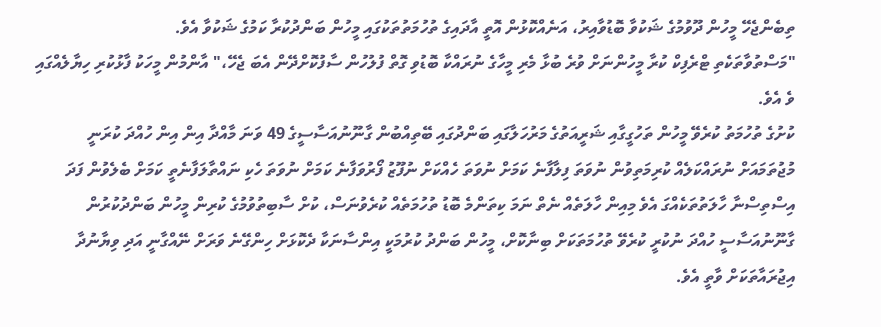ތިބެންޖެހޭ މީހުން ދޫވުމުގެ ޝަކުވާ ބޮޑުވާއިރު، އަނެއްކޮޅުން އޮތީ އާދައިގެ ތުހުމަތުތަކުގައި މީހުން ބަންދުކުރާ ކަމުގެ ޝަކުވާ އެވެ.
"މަސްތުވާތަކެތި ޓްރެފިކް ކުރާ މީހުންނަށް ވުރެ ބުޅާ މެރި މީހާގެ ނުރައްކާ ބޮޑުވި ގޮތް ފުލުހުން ސާފުކޮށްދޭން އެބަ ޖެހޭ،" އާންމުން މީހަކު ފާޅުކުރި ހިޔާލެއްގައި ވެ އެވެ.
ކުށުގެ ތުހުމަތު ކުރެވޭ މީހުން ތަހުގީގާއި ޝަރީއަތުގެ މަރުހަލާގައި ބަންދުގައި ބޭތިއްބުން ގާނޫނުއަސާސީގެ 49 ވަނަ މާއްދާ އިން އިން ހުއްދަ ކުރަނީ މުޖުތަމައަށް ނުރައްކަލެއް ކުރިމަތިވުން ނުވަތަ ފިލާފާނެ ކަމަށް ނުވަތަ ހެއްކަށް ނުފޫޒު ފޯރުވަފާނެ ކަމަށް ނުވަތަ ހެކި ނައްތާލަފާނެތީ ކަމަށް ބެލެވުން ފަދަ އިސްތިސްނާ ހާލަތުތަކެއްގަ އެވެ މިއިން ހާލަތެއް ނެތް ނަމަ ކިތަންމެ ބޮޑު ތުހުމަތެއް ކުރެވުނަސް، ކުށް ސާބިތުވުމުގެ ކުރިން މީހުން ބަންދުކުރުން ގާނޫނުއަސާސީ ހުއްދަ ނުކުރީ ކުރެވޭ ތުހުމަތަކަށް ބިނާކޮށް، މީހުން ބަންދު ކުރުމަކީ އިންސާނަކާ ދެކޮޅަށް ހިންގޭނެ ވަރަށް ނޭއްގާނީ އަދި ވިޔާނުދާ އިޖުރައާތަކަށް ވާތީ އެވެ.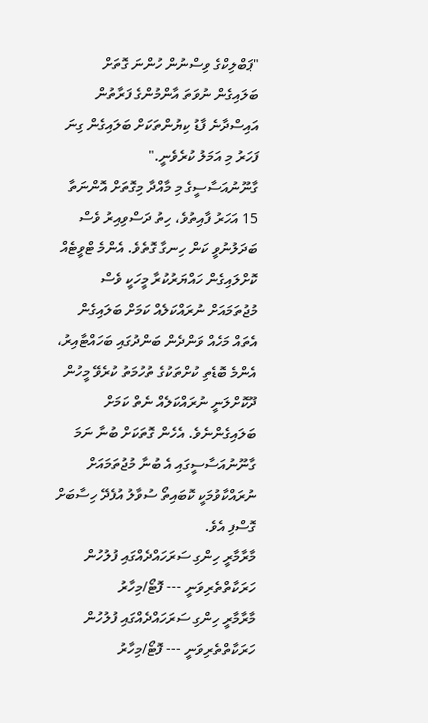"ޕަބްލިކްގެ ވިސްނުން ހުންނަ ގޮތަށް ބަލައިގެން ނުވަތަ އާންމުންގެ ފަރާތުން އައިސްދާނެ ފާޑު ކިޔުންތަކަށް ބަލައިގެން ގިނަ ފަހަރު މި އަމަލު ކުރެވެނީ."
ގާނޫނުއަސާސީގެ މި މާއްދާ މިގޮތަށް އޮންނަތާ 15 އަހަރު ފާއިތުވެ، ހިތު ދަސްވިއިރު ވެސް ބަދަލުނުވީ ކަން ހިނގާ ގޮތެވެ. އެންމެ ޓްވީޓެއް ކޮށްލައިގެން ހައްޔަރުކުރާ މީހަކީ ވެސް މުޖުތަމައަށް ނުރައްކަލެއް ކަމަށް ބަލައިގެން އެތައް މަހެއް ވަންދެން ބަންދުގައި ބަހައްޓާއިރު، އެންމެ ބޮޑެތި ކުށްތަކުގެ ތުހުމަތު ކުރެވޭ މީހުން ދޫކޮށްލަނީ ނުރައްކަލެއް ނެތް ކަމަށް ބަލައިގެންނެވެ. އެހެން ގޮތަކަށް ބުނާ ނަމަ ގާނޫނުއަސާސީގައި އެ ބުނާ މުޖުތަމައަށް ނުރައްކާވުމަކީ ކޮބައިތޯ ސުވާލު އުފެދޭ ހިސާބަށް ގޮސްފި އެވެ.
މާރާމާރީ ހިންގި ސަރަހައްދެއްގައި ފުލުހުން ހަރަކާތްތެރިވަނީ --- ފޮޓޯ/މިހާރު
މާރާމާރީ ހިންގި ސަރަހައްދެއްގައި ފުލުހުން ހަރަކާތްތެރިވަނީ --- ފޮޓޯ/މިހާރު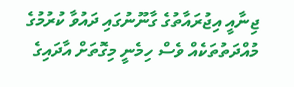ޖިނާއީ އިޖުރައާތުގެ ގާނޫނުގައި ދައުވާ ކުރުމުގެ މުއްދަތުތަކެއް ވެސް ހިމެނީ މިގޮތަށް އާދައިގެ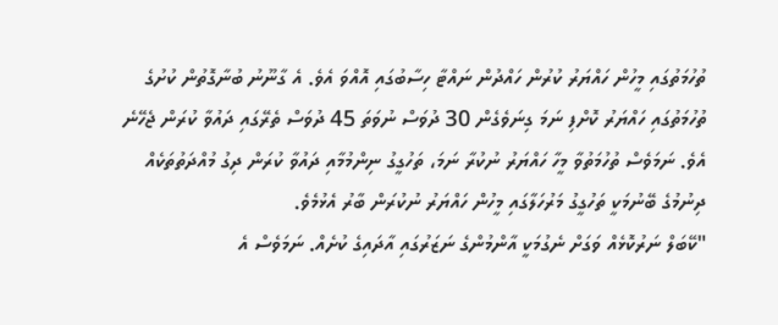ތުހުމަތުގައި މީހުން ހައްޔަރު ކުރުން ހައްދުން ނައްޓާ ހިސާބުގައި އޮއްވަ އެވެ. އެ ގާނޫނު ބުނާގޮތުން ކުށުގެ ތުހުމަތުގައި ހައްޔަރު ކޮށްފި ނަމަ ގިނަވެގެން 30 ދުވަސް ނުވަތަ 45 ދުވަސް ތެރޭގައި ދައުވާ ކުރަން ޖެހޭނެ އެވެ. ނަމަވެސް ތުހުމަތުވާ މީހާ ހައްޔަރު ނުކުރާ ނަމަ، ތަހުގީގު ނިންމުމާއި ދައުވާ ކުރަން ދިގު މުއްދަތުތަކެއް ދިނުމުގެ ބޭނުމަކީ ތަހުގީގު މަރުހަލާގައި މީހުން ހައްޔަރު ނުކުރަން ބާރު އެޅުމެވެ.
"ކޭބަލް ނަރުކޮޅެއް ވަގަށް ނެގުމަކީ އާންމުންގެ ނަޒަރުގައި އާދައިގެ ކުށެއް. ނަމަވެސް އެ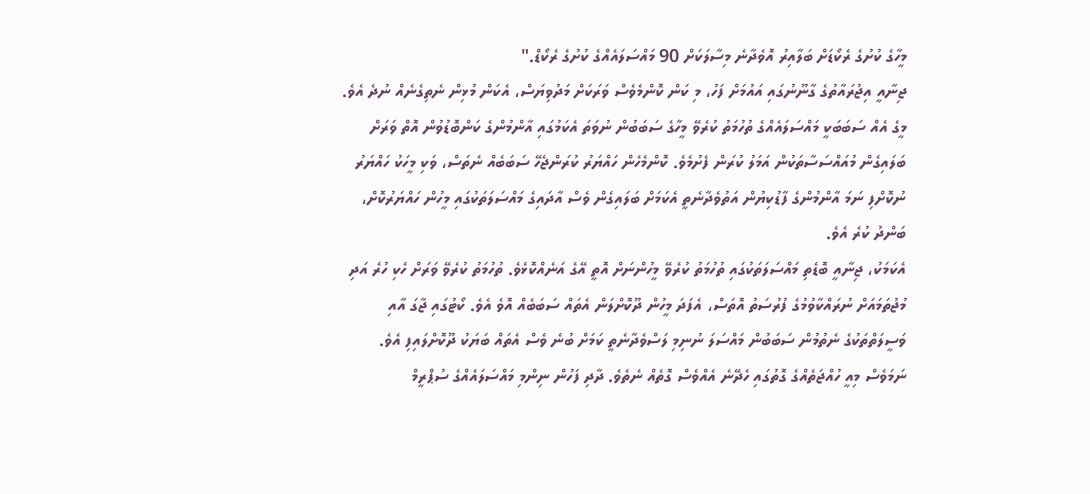މީހާގެ ކުށުގެ ރެކޯޑަށް ބަލާއިރު އޮވެދާނެ މިސާލަކަށް 90 މައްސަލައެއްގެ ކުށުގެ ރެކޯޑް."
ޖިނާއީ އިޖުރައާތުގެ ގާނޫނުގައި އައުމަށް ފަހު، މި ކަން ކޮންމެވެސް ވަރަކަށް މަދުވިޔަސް، އެކަން މުޅިން ނެތިގެނެއް ނުދެ އެވެ. މީގެ އެއް ސަބަބަކީ މައްސަލައެއްގެ ތުހުމަތު ކުރެވޭ މީހާގެ ސަބަބުން ނުވަތަ އެކަމުގައި އާންމުންގެ ކަންބޮޑުވުން އޮތް ވަރަށް ބަލައިގެން މުއައްސަސާތަކުން އަމަލު ކުރަން ފެށުމެވެ. ކޮންމެހެން ހައްޔަރު ކުރަންޖެހޭ ސަބަބެއް ނެތަސް، ވަކި މީހަކު ހައްޔަރު ނުކޮށްފި ނަމަ އާންމުންގެ ފާޑުކިޔުން އަތުވެދާނެތީ އެކަމަށް ބަލައިގެން ވެސް އާދައިގެ މައްސަލަތަކުގައި މީހުން ހައްޔަރުކޮށް، ބަންދު ކުރެ އެވެ.
އެކަމަކު، ޖިނާއީ ބޮޑެތި މައްސަލަތަކުގައި ތުހުމަތު ކުރެވޭ މީހުންނަށް އޮތީ އޭގެ އަނެއްކޮޅެވެ. ތުހުމަތު ކުރެވޭ ވަރަށް ހެކި ހުރެ އަދި މުޖުތަމައަށް ނުރައްކާވުމުގެ ފުރުސަތު އޮތަސް، އެފަދަ މީހުން ދޫކޮށްލަން އެތައް ސަބަބެއް އޮވެ އެވެ. ކޯޓުގައި ޖާގަ އާއި ވަސީލަތްތަކުގެ ނެތުމުން ސަބަބުން މައްސަލަ ނުނިމި ލަސްވެދާނެތީ ކަމަށް ބުނެ ވެސް އެތައް ބަޔަކު ދޫކޮށްލައިފި އެވެ. ނަމަވެސް މިއީ ހުއްޖަތެއްގެ ގޮތުގައި ހެދޭނެ އެއްވެސް ގޮތެއް ނެތެވެ. ދާދި ފަހުން ނިންމި މައްސަލައެއްގެ ސުޕްރީމް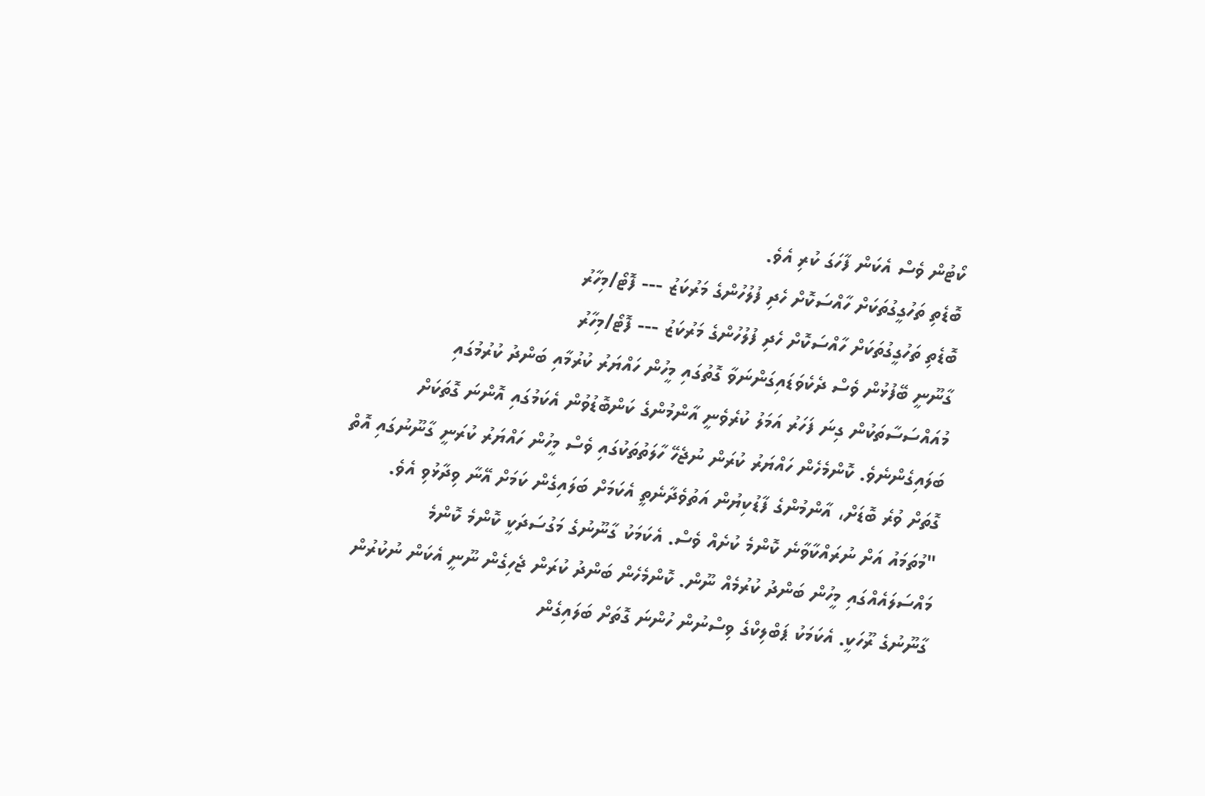ކޯޓުން ވެސް އެކަން ފާހަގަ ކުރި އެވެ.
ބޮޑެތި ތަހުގީގުތަކަށް ހާއްސަކޮށް ހެދި ފުލުހުންގެ މަރުކަޒު --- ފޮޓޯ/މިހާރު
ބޮޑެތި ތަހުގީގުތަކަށް ހާއްސަކޮށް ހެދި ފުލުހުންގެ މަރުކަޒު --- ފޮޓޯ/މިހާރު
ގާނޫނީ ބޭފުޅުން ވެސް ދެކެވަޑައިގަންނަވާ ގޮތުގައި މީހުން ހައްޔަރު ކުރުމާއި ބަންދު ކުރުމުގައި މުއައްސަސާތަކުން ގިނަ ފަހަރު އަމަލު ކުރެވެނީ އާންމުންގެ ކަންބޮޑުވުން އެކަމުގައި އޮންނަ ގޮތަކަށް ބަލައިގެންނެވެ. ކޮންމެހެން ހައްޔަރު ކުރަން ނުޖެހޭ ހާލަތުތަކުގައި ވެސް މީހުން ހައްޔަރު ކުރަނީ ގާނޫނުގައި އޮތް ގޮތަށް ވުރެ ބޮޑަށް، އާންމުންގެ ފާޑުކިޔުން އަތުވެދާނެތީ އެކަމަށް ބަލައިގެން ކަމަށް އޭނާ ވިދާޅުވި އެވެ.
"މުތަމައު އަށް ނުރައްކާވާނެ ކޮންމެ ކުށެއް ވެސް. އެކަމަކު ގާނޫނުގެ މަގުސަދަކީ ކޮންމެ ކޮންމެ މައްސަލައެއްގައި މީހުން ބަންދު ކުރުމެއް ނޫން. ކޮންމެހެން ބަންދު ކުރަން ޖެހިގެން ނޫނީ އެކަން ނުކުރުން ގާނޫނުގެ ރޫހަކީ. އެކަމަކު ޕަބްލިކްގެ ވިސްނުން ހުންނަ ގޮތަށް ބަލައިގެން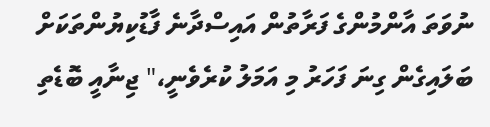ނުވަތަ އާންމުންގެ ފަރާތުން އައިސްދާނެ ފާޑުކިޔުންތަކަށް ބަލައިގެން ގިނަ ފަހަރު މި އަމަލު ކުރެވެނީ،" ޖިނާއީ ބޮޑެތި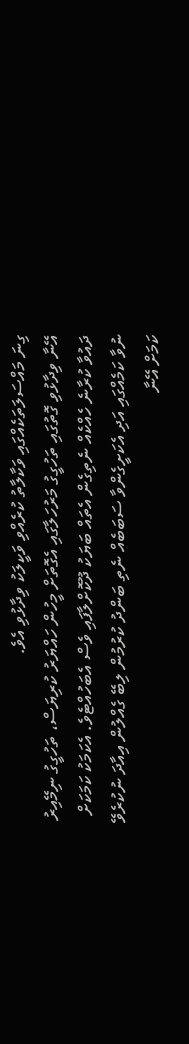ގިނަ މައްސަލަތަކެއްގައި ވަކާލާތު ކުރެއްވި ވަކީލަކު ވިދާޅުވި އެވެ.
އޭނާ ވިދާޅުވި ގޮތުގައި ތަހުގީގު މަރުހަލާގައި އެގޮތަށް މީހުން ހައްޔަރު ކުރިޔަސް، ތަހުގީގު ނިމޭއިރު ދައުވާ ކުރާނެ ހެއްކެއް ނެތިގެން އެތައް ބަޔަކު ދޫކޮށްލާފައި ވެސް އެބަހުއްޓެވެ. އެކަމަކު ކަމަކަށް ނުވާ ކަމެއްގައި އަދި އެކަށީގެންވާ ސަބަބެއް ނެތި ބަންދު ކުރުމުން ލިބޭ ގެއްލުން އިއާދަ ނުކުރެވޭ ކަމަށް އޭނާ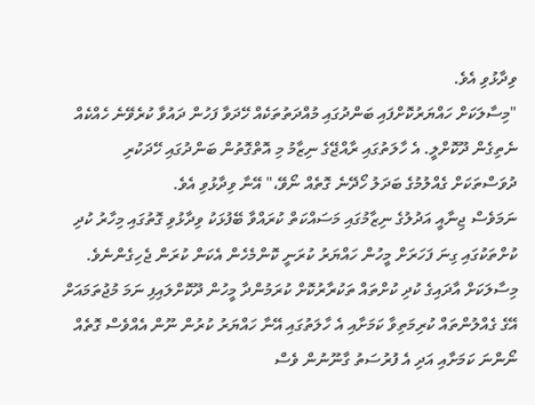ވިދާޅުވި އެވެ.
"މިސާލަކަށް ހައްޔަރުކޮށްފައި ބަންދުގައި މުއްދަތުތަކެއް ހޭދަވާ ފަހުން ދައުވާ ކުރެވޭނެ ހެއްކެއް ނެތިގެން ދޫކޮށްލީ. އެ ހާލަތުގައި ރާއްޖޭގެ ނިޒާމު މި އޮތްގޮތުން ބަންދުގައި ހޭދަކުރި ދުވަސްތަކަށް ގެއްލުމުގެ ބަދަލު ހޯދޭނެ ގޮތެއް ނޯވޭ،" އޭނާ ވިދާޅުވި އެވެ.
ނަމަވެސް ޖިނާއީ އަދުލުގެ ނިޒާމުގައި މަސައްކަތް ކުރައްވާ ބޭފުޅަކު ވިދާޅުވި ގޮތުގައި މިހާރު ކުދި ކުށްތަކުގައި ގިނަ ފަހަރަށް މީހުން ހައްޔަރު ކުރަނީ ކޮންމެހެން އެކަން ކުރަން ޖެހިގެންނެވެ. މިސާލަކަށް އާދައިގެ ކުދި ކުށްތައް ތަކުރާރުކޮށް ކުރަމުންދާ މީހުން ދޫކޮށްލައިފި ނަމަ މުޖުތަމައަށް އޭގެ ގެއްލުންތައް ކުރިމަތިވާ ކަމަށާއި އެ ހާލަތުގައި އޭނާ ހައްޔަރު ކުރުން ނޫން އެއްވެސް ގޮތެއް ނޯންނަ ކަމަށާއި އަދި އެ ފުރުސަތު ގާނޫނުން ވެސް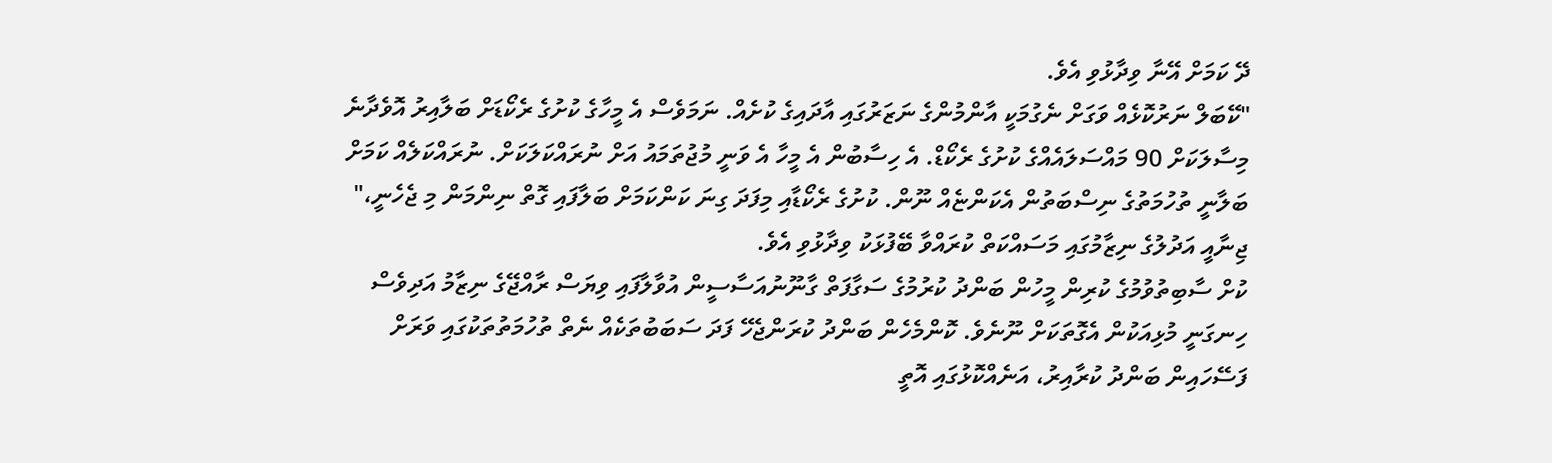ދޭ ކަމަށް އޭނާ ވިދާޅުވި އެވެ.
"ކޭބަލް ނަރުކޮޅެއް ވަގަށް ނެގުމަކީ އާންމުންގެ ނަޒަރުގައި އާދައިގެ ކުށެއް. ނަމަވެސް އެ މީހާގެ ކުށުގެ ރެކޯޑަށް ބަލާއިރު އޮވެދާނެ މިސާލަކަށް 90 މައްސަލައެއްގެ ކުށުގެ ރެކޯޑް. އެ ހިސާބުން އެ މީހާ އެ ވަނީ މުޖުތަމައު އަށް ނުރައްކަލަކަށް. ނުރައްކަލެއް ކަމަށް ބަލާނީ ތުހުމަތުގެ ނިސްބަތުން އެކަންޏެއް ނޫން. ކުށުގެ ރެކޯޑާއި މިފަދަ ގިނަ ކަންކަމަށް ބަލާފައި ގޮތް ނިންމަން މި ޖެހެނީ،" ޖިނާއީ އަދުލުގެ ނިޒާމުގައި މަސައްކަތް ކުރައްވާ ބޭފުޅަކު ވިދާޅުވި އެވެ.
ކުށް ސާބިތުވުމުގެ ކުރިން މީހުން ބަންދު ކުރުމުގެ ސަގާފަތް ގާނޫނުއަސާސީން އުވާލާފައި ވިޔަސް ރާއްޖޭގެ ނިޒާމު އަދިވެސް ހިނގަނީ މުޅިއަކުން އެގޮތަކަށް ނޫނެވެ. ކޮންމެހެން ބަންދު ކުރަންޖެހޭ ފަދަ ސަބަބުތަކެއް ނެތް ތުހުމަތުތަކުގައި ވަރަށް ފަސޭހައިން ބަންދު ކުރާއިރު، އަނެއްކޮޅުގައި އޮތީ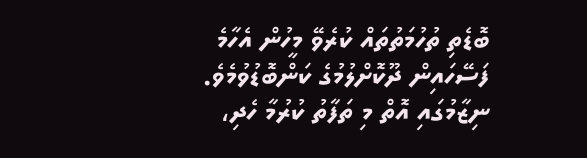ބޮޑެތި ތުހުމަތުތައް ކުރެވޭ މީހުން އެހާމެ ފަސޭހައިން ދޫކޮށްލުމުގެ ކަންބޮޑުވުމެވެ. ނިޒާމުގައި އޮތް މި ތަފާތު ކުރުމާ ހެދި،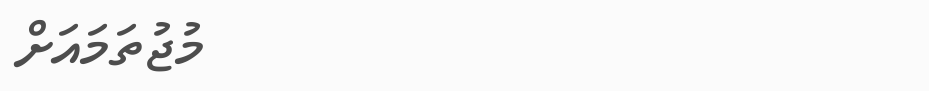މުޖުތަމައަށް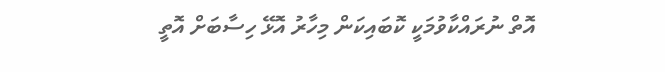އޮތް ނުރައްކާވުމަކީ ކޮބައިކަން މިހާރު އޮޅޭ ހިސާބަށް އޮތީ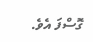ގޮސްފަ އެވެ.